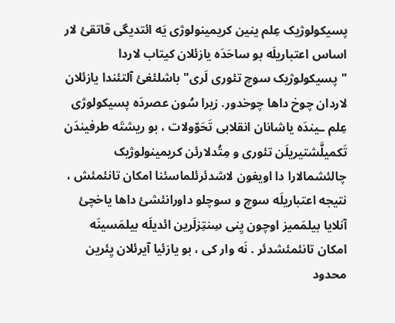پسیکولوژیک عِلم ینین کریمینولوژی یَه ائتدیگی قاتقئ لار اساس اعتباریلَه بو ساحَدَه یازئلان کیتاب لاردا "پسیکولوژیک سوچ تئوری لَری" باشلئغئ آلتئندا یازئلان لاردان چوخ داها چوخدور. زیرا سُون عصردَه پسیکولوژی عِلم ـیندَه یاشانان انقلابی تَحَوّولات ، بو ریشتَه طرفیندَن تَکمیلَّشتیریلَن تئوری و مِتُدلارئن کریمینولوژیک چالئشمالارا دا اویغون لاشدئرئلماسئنا امکان تانئمئش ، نتیجه اعتباریلَه سوچ و سوچلو داورانئشئ داها یاخچئ آنلایا بیلمَمیز اوچون یِنی سِنتِزلَرین ائدیلَه بیلمَسینَه امکان تانئمئشدئر . نَه وار کی ، بو یازئیا آیرئلان یِئرین محدود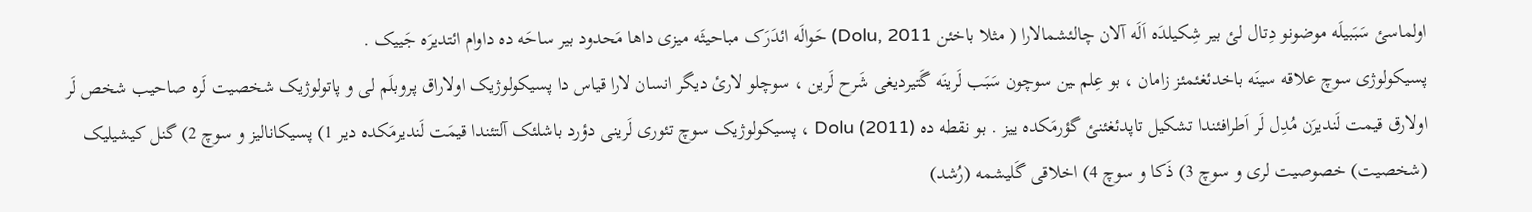اولماسئ سَبَبیلَه موضونو دِتال لئ بیر شِکیلدَه اَلَه آلان چالئشمالارا ( مثلا باخئن Dolu, 2011) حَوالَه ائدَرَک مباحیثَه میزی داها مَحدود بیر ساحَه ده داوام ائتدیرَه جَییک .
پسیکولوژی سوچ علاقه سینَه باخدئغئمئز زامان ، بو عِلم ـین سوچون سَبَب لَرینَه گَتیردیغی شَرح لَرین ، سوچلو لارئ دیگر انسان لارا قیاس دا پسیکولوژیک اولاراق پروبلَم لی و پاتولوژیک شخصیت لَره صاحیب شخص لَر اولارق قیمت لَندیرَن مُدِل لَر اَطرافئندا تشکیل تاپدئغئنئ گؤرمَکده ییز . بو نقطه ده Dolu (2011) ، پسیکولوژیک سوچ تئوری لَرینی دؤرد باشلئک آلتئندا قیمَت لَندیرمَکده دیر 1) پسیکانالیز و سوچ 2) گنل کیشیلیک (شخصیت) خصوصیت لری و سوچ 3) ذَکا و سوچ 4) اخلاقی گَلیشمه (رُشد)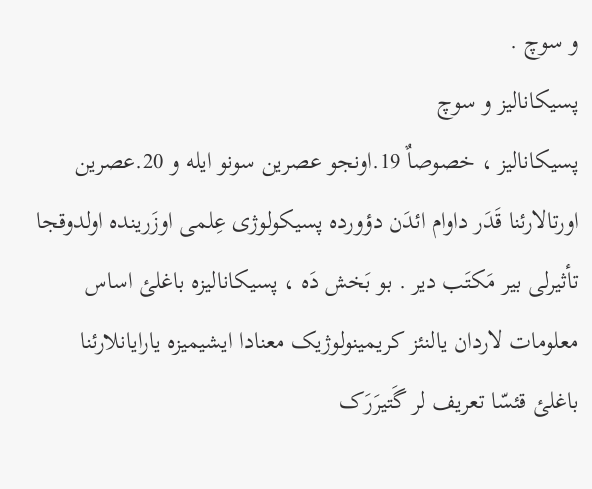و سوچ .
پسیکانالیز و سوچ
پسیکانالیز ، خصوصاٌ 19.اونجو عصرین سونو ایله و 20.عصرین اورتالارئنا قَدَر داوام ائدَن دؤورده پسیکولوژی عِلمی اوزَرینده اولدوقجا تأثیرلی بیر مَکتَب دیر . بو بَخش دَه ، پسیکانالیزه باغلئ اساس معلومات لاردان یالنئز کریمینولوژیک معنادا ایشیمیزه یارایانلارئنا باغلئ قئسّا تعریف لر گَتیرَرَک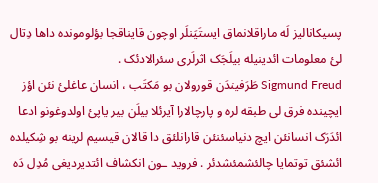پسیکانالیز لَه ماراقلانماق ایستَیَنلَر اوچون قایناقجا بؤلومونده داها دِتال لئ معلومات ائدینیله بیلَجَک اثرلَری سئرالادئک .
Sigmund Freud طَرَفیندَن قورولان بو مَکتَب ، انسان عاغلئ نئن اؤز ایچینده فرق لی طبقه لره و پارچالارا آیرئلا بیلَن بیر یاپئ اولدوغونو ادعا ائدَرَک انسانئن ایچ دنیاسئنئن قارانلئق دا قالان قیسیم لرینه بو شِکیلده ائشئق توتمایا چالئشمئشدئر . فروید ـون انکشاف ائتدیردیغی مُدِل دَه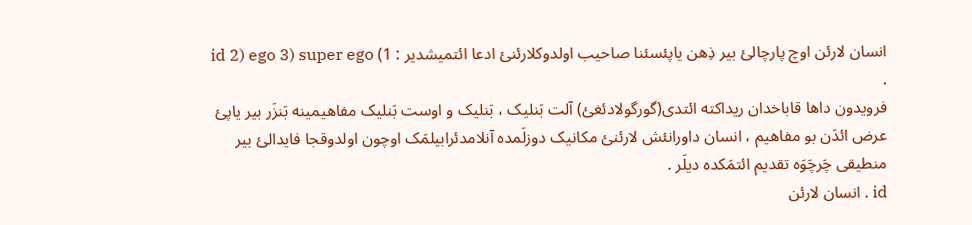انسان لارئن اوچ پارچالئ بیر ذِهن یاپئسئنا صاحیب اولدوکلارئنئ ادعا ائتمیشدیر : 1) id 2) ego 3) super ego .
فرویدون داها قاباخدان ریداکته ائتدی(گورگولادئغئ) آلت بَنلیک ، بَنلیک و اوست بَنلیک مفاهیمینه بَنزَر بیر یاپئ عرض ائدَن بو مفاهیم ، انسان داورانئش لارئنئ مکانیک دوزلَمده آنلامدئرابیلمَک اوچون اولدوقجا فایدالئ بیر منطیقی چَرچَوَه تقدیم ائتمَکده دیلَر .
id . انسان لارئن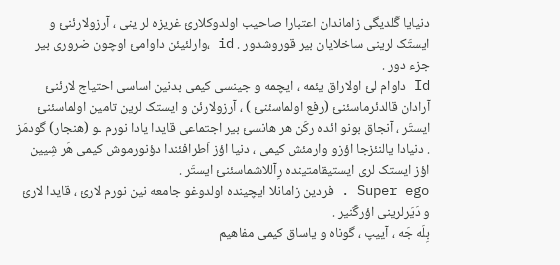دنیایا گَلدیگی زاماندان اعتبارا صاحیب اولدوکلارئ غریزه لر ینی ، آرزولارئنئ و ایستَک لرینی ساخلایان بیر قوروشدور . id ،وارلئیئن داوامئ اوچون ضروری بیر جزء دور .
Id داوام لئ اولاراق یئمه ، ایچمه و جینسی کیمی بدنین اساسی احتیاج لارئنئ آرادان قالدئرماسئنئ (رفع اولماسئنئ ) ، آرزولارئن و ایستک لرین تامین اولماسئنئ ایستَر ، آنجاق بونو ائده رکَن هر هانسئ بیر اجتماعی قایدا یادا نورم ـو (هنجار) گودمَز . دنیادا یالنئزجا اؤزو وارمئش کیمی ، دنیا اؤز اَطرافئندا دؤنورموش کیمی هَر شِیین اؤز ایستک لری ایستیقامتینده رِآللاشماسئنئ ایستَر .
Super ego . فردین زامانلا ایچینده اولدوغو جامعه نین نورم لارئ ، قایدا لارئ و دَیَرلرینی اؤرگَنیر .
بِلَه جَه ، آییپ ، گوناه و یاساق کیمی مفاهیم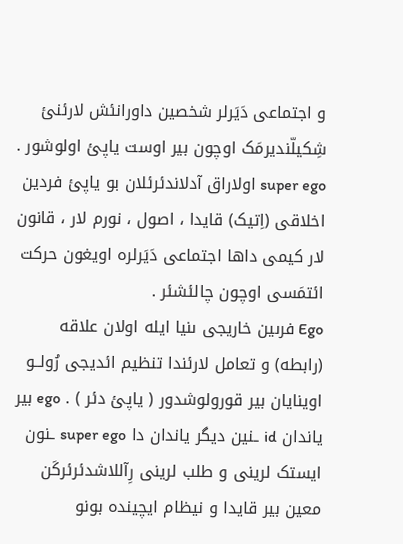و اجتماعی دَیَرلر شخصین داورانئش لارئنئ شِکیلّندیرمَک اوچون بیر اوست یاپئ اولوشور . super ego اولاراق آدلاندئرئلان بو یاپئ فردین اخلاقی (اِتیک) قایدا ، اصول ، نورم لار ، قانون لار کیمی داها اجتماعی دَیَرلره اویغون حرکت ائتمَسی اوچون چالئشئر .
Ego فرىین خاریجی ىنیا ایله اولان علاقه (رابطه) و تعامل لارئندا تنظیم ائدیجی رُولــو اوینایان بیر قورولوشدور ( یاپئ دئر ) . ego بیر یاندان id ـنین دیگر یاندان دا super ego ـنون ایستک لرینی و طلب لرینی رِآللاشدئرئرکَن معین بیر قایدا و نیظام ایچینده بونو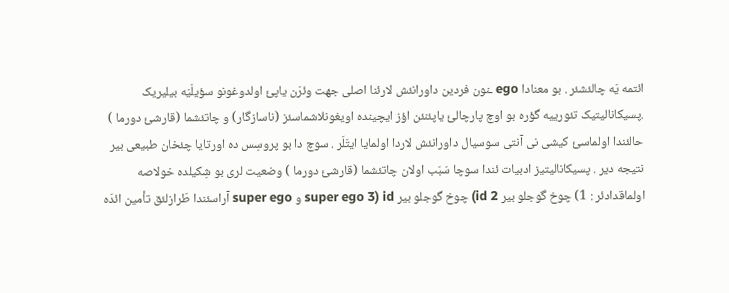ائتمه یَه چالئشئر . بو معنادا ego ـنون فردین داورانئش لارئنا اصلی جهت وئرَن یاپئ اولدوغونو سؤیلَیَه بیلیریک .پسیکانالیتیک تئورییه گؤره بو اوچ پارچالئ یاپئنئن اؤز ایچینده اویغونلاشماسئز (ناسازگار) و چاتئشما (قارشئ دورما ) حالئندا اولماسئ کیشی نی آنتی سوسیال داورانئش لاردا اولمایا ایتَلَر . سوچ دا بو پروسِس ده اورتایا چئخان طبیعی بیر نتیجه دیر . پسیکانالیتیز ادبیات ئندا سوچا سَبَب اولان چاتئشما (قارشئ دورما ) وضعیت لری بو شِکیلده خولاصه اولماقدادئر : 1) چوخ گوجلو بیر id 2) چوخ گوجلو بیر super ego 3) id و super ego آراسئندا طَرازلئق تأمین ائدَه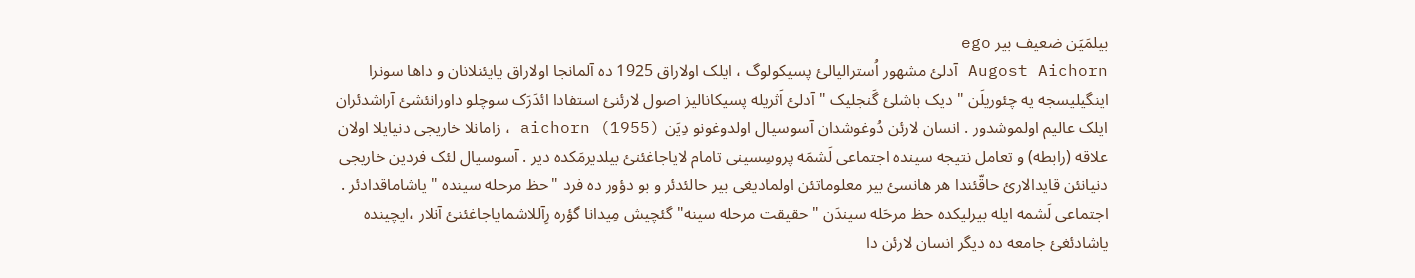بیلمَیَن ضعیف بیر ego
Augost Aichorn آدلئ مشهور اُسترالیالئ پسیکولوگ ، ایلک اولاراق 1925 ده آلمانجا اولاراق یایئنلانان و داها سونرا اینگیلیسجه یه چئوریلَن " دیک باشلئ گَنجلیک " آدلئ اَثریله پسیکانالیز اصول لارئنئ استفادا ائدَرَک سوچلو داورانئشئ آراشدئران ایلک عالیم اولموشدور . انسان لارئن دُوغوشدان آسوسیال اولدوغونو دِیَن aichorn (1955) ، زامانلا خاریجی دنیایلا اولان علاقه (رابطه) و تعامل نتیجه سینده اجتماعی لَشمَه پروسِسینی تامام لایاجاغئنئ بیلدیرمَکده دیر . آسوسیال لئک فردین خاریجی دنیانئن قایدالارئ حاقّئندا هر هانسئ بیر معلوماتئن اولمادیغی بیر حالئدئر و بو دؤور ده فرد "حظ مرحله سینده " یاشاماقدادئر . اجتماعی لَشمه ایله بیرلیکده حظ مرحَله سیندَن "حقیقت مرحله سینه" گئچیش مِیدانا گؤره رِآللاشمایاجاغئنئ آنلار ،ایچینده یاشادئغئ جامعه ده دیگر انسان لارئن دا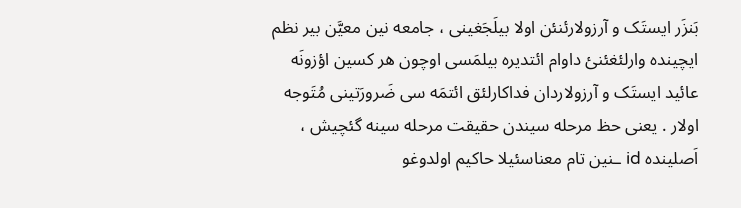بَنزَر ایستَک و آرزولارئنئن اولا بیلَجَغینی ، جامعه نین معیَّن بیر نظم ایچینده وارلئغئنئ داوام ائتدیره بیلمَسی اوچون هر کسین اؤزونَه عائید ایستَک و آرزولاردان فداکارلئق ائتمَه سی ضَرورَتینی مُتَوجه اولار . یعنی حظ مرحله سیندن حقیقت مرحله سینه گئچیش ، اَصلینده id ـنین تام معناسئیلا حاکیم اولدوغو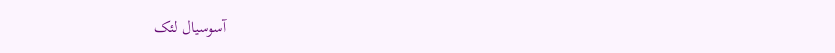آسوسیال لئک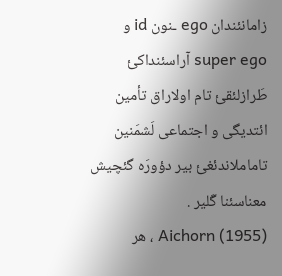زامانئندان ego ـنون id و super ego آراسئنداکئ طَرازلئقئ تام اولاراق تأمین ائتدیگی و اجتماعی لَشمَنین تاماملاندئغئ بیر دؤورَه گئچیش معناسئنا گَلیر .
Aichorn (1955) ، هر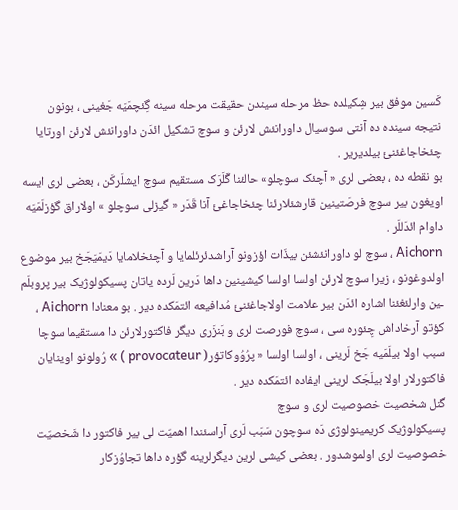کَسین موفق بیر شِکیلده حظ مرحله سیندن حقیقت مرحله سینه گِئچمَیَه جَغینی ، بونون نتیجه سینده ده آنتی سوسیال داورانئش لارئن و سوچ تشکیل ائدَن داورانئش لارئن اورتایا چئخاجاغئنئ بیلدیریر .
بو نقطه ده ، بعضی لری « آچئک سوچلو» حالئنا گَلَرَک مستقیم سوچ ایشلَرکَن ، بعضی لری ایسه اویغون بیر سوچ فرصَتینین قارشئلارئنا چئخاجاغئ آنا قَدَر « گیزلی سوچلو » اولاراق گؤزلَمَیَه داوام ائدَللَر .
Aichorn ، سوچ لو داورانئشئن بیذّات اؤزونو آراشدئرئلمایا و آچئخلامایا دَیمَیَجَخ بیر موضوع اولدوغونو ، زیرا سوچ لارئن اولسا اولسا کیشینین داها دَرین لَرده یاتان پسیکولوژیک بیر پروبلَم ـین وارلئغئنا اشاره ائدَن بیر علامت اولاجاغئنئ مُدافیعه ائتمَکده دیر . بو معنادا Aichorn ، کؤتو آرخاداش چِئوره سی ، سوچ فورصت لری و بَنزَری دیگر فاکتورلارئن دا مستقیما سوچا سبب اولا بیلَمَیه جَخ لَرینی ، اولسا اولسا « پرُوُوکاتؤر( provocateur ) » رُولونو اوینایان فاکتورلار اولا بیلَجَک لرینی ایفاده ائتمَکده دیر .
گنل شخصیت خصوصیت لری و سوچ
پسیکولوژیک کریمینولوژی دَه سوچون سَبَب لَری آراسئندا اهمیّت لی بیر فاکتور دا شَخصیّت خصوصیت لری اولموشدور . بعضی کیشی لرین دیگرلرینه گؤره داها تجاوُزکار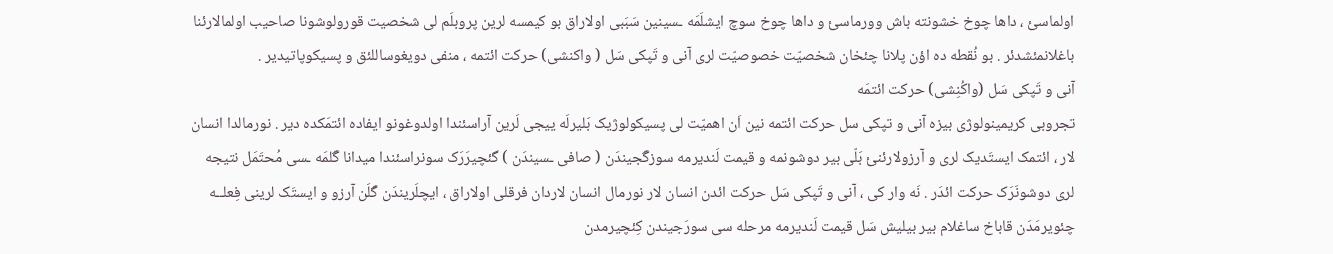اولماسئ ، داها چوخ خشونته باش وورماسئ و داها چوخ سوچ ایشلَمَه ـسینین سَبَبی اولاراق بو کیمسه لرین پروبلَم لی شخصیت قورولوشونا صاحیب اولمالارئنا باغلانمئشدئر . بو نُقطه ده اؤن پلانا چئخان شخصیّت خصوصیّت لری آنی و تَپکی سَل ( واکنشی) حرکت ائتمه ، منفی دویغوساللئق و پسیکوپاتیدیر .
آنی و تَپکی سَل (واکُنِشی) حرکت ائتمَه
تجروبی کریمینولوژی بیزه آنی و تپکی سل حرکت ائتمه نین اَن اهمیّت لی پسیکولوژیک بَلیرلَه ییجی لَرین آراسئندا اولدوغونو ایفاده ائتمَکده دیر . نورمالدا انسان لار ، ائتمک ایستَدیک لری و آرزولارئنئ بَلّی بیر دوشونمه و قیمت لَندیرمه سوزگَجیندَن ( صافی ـسیندَن ) گئچیرَرَک سونراسئندا میدانا گَلمَه ـسی مُحتَمَل نتیجه لری دوشونَرَک حرکت ائدَر . نَه وار کی ، آنی و تَپکی سَل حرکت ائدن انسان لار نورمال انسان لاردان فرقلی اولاراق ، ایچلَریندَن گَلَن آرزو و ایستَک لرینی فِعلــه چئویرمَدَن قاباخ ساغلام بیر بیلیش سَل قیمت لَندیرمه مرحله سی سورَجیندن کِئچیرمدن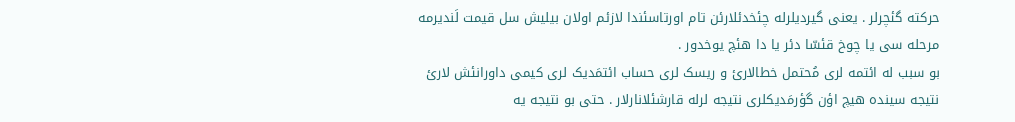حرکته گئچرلر . یعنی گیردیلرله چئخدئلارئن تام اورتاسئندا لازئم اولان بیلیش سل قیمت لَندیرمه مرحله سی یا چوخ قئسّا دئر یا دا هئچ یوخدور .
بو سبب له ائتمه لری مُحتمل خطالارئ و ریسک لری حساب ائتمَدیک لری کیمی داورانئش لارئ نتیجه سینده هیچ اؤن گؤرمَدیکلری نتیجه لرله قارشئلانارلار . حتی بو نتیجه یه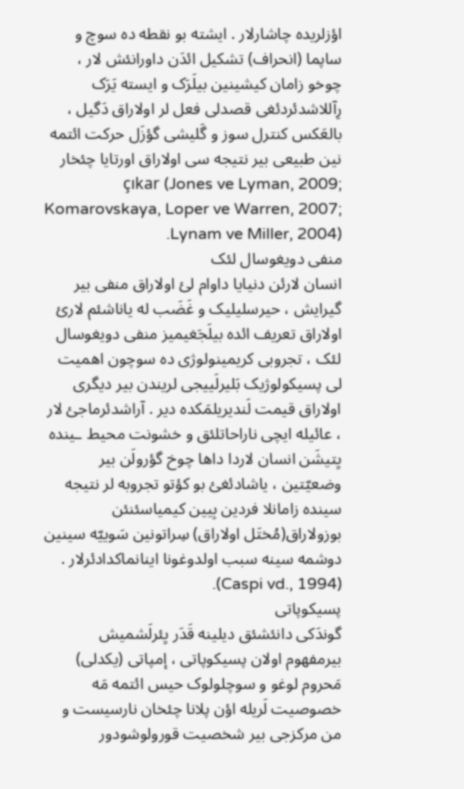اؤزلریده چاشارلار . ایشته بو نقطه ده سوچ و ساپما (انحراف) تشکیل ائدَن داورانئش لار ، چوخو زامان کیشینین بیلَرَک و ایسته یَرَک رِآللاشدئردئغی قصدلی فعل لر اولاراق دَگیل ، بالعَکس کنترل سوز و گَلیشی گؤزَل حرکت ائتمه نین طبیعی بیر نتیجه سی اولاراق اورتایا چئخار çıkar (Jones ve Lyman, 2009; Komarovskaya, Loper ve Warren, 2007; Lynam ve Miller, 2004).
منفی دویغوسال لئک
انسان لارئن دنیایا داوام لئ اولاراق منفی بیر گیرایش ، حیرسلیلیک و غَضَب له یاناشئم لارئ اولاراق تعریف ائده بیلَجَغیمیز منفی دویغوسال لئک ، تجروبی کریمینولوژی ده سوچون اهمیت لی پسیکولوژیک بَلیرلَییجی لریندن بیر دیگری اولاراق قیمت لَندیریلمَکده دیر . آراشدئرماجئ لار ، عائیله ایچی ناراحاتلئق و خشونت محیط ـینده یِتیشَن انسان لاردا داها چوخ گؤرولَن بیر وضعیّتین ، یاشادئغئ بو کؤتو تجروبه لر نتیجه سینده زامانلا فردین بِیین کیمیاسئنئن بوزولاراق(مُختَل اولاراق) سِراتونین سَوییّه سینین دوشمه سینه سبب اولدوغونا اینانماکدادئرلار . (Caspi vd., 1994).
پسیکوپاتی
گوندَکی دانئشئق دیلینه قَدَر یِئرلَشمیش بیرمفهوم اولان پسیکوپاتی ، إمپاتی (یکدلی) مَحروم لوغو و سوچلولوک حیس ائتمه مَه خصوصیت لَریله اؤن پلانا چئخان نارسیست و من مرکزجی بیر شخصیت قورولوشودور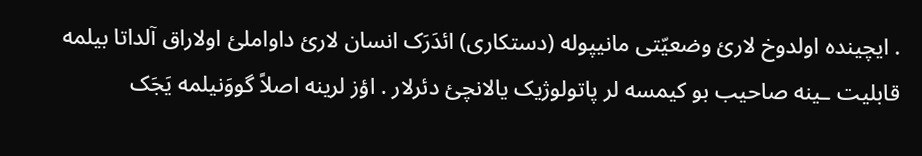. ایچینده اولدوخ لارئ وضعیّتی مانیپوله (دستکاری) ائدَرَک انسان لارئ داواملئ اولاراق آلداتا بیلمه قابلیت ـینه صاحیب بو کیمسه لر پاتولوژیک یالانچئ دئرلار . اؤز لرینه اصلاً گووَنیلمه یَجَک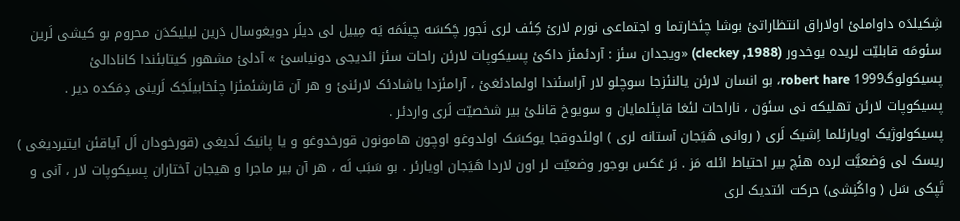شِکیلدَه داواملئ اولاراق انتظاراتئ بوشا چئخارتما و اجتماعی نورم لارئ کِئف لری نَجور چَکسَه چینَمَه یَه مِییل لی دیلَر دویغوسال دَرین لیلیکدَن محروم بو کیشی لَرین سئومَه قابلیّت لریده یوخدور (cleckey ,1988) «ویجدان سئز : آردئمئز داکئ پسیکوپات لارئن راحات سئز ائدیجی دونیاسئ » آدلئ مشهور کیتابئندا کانادالئ پسیکولوگ1999 robert hare، بو انسان لارئن یالنئزجا سوچلو لار آراسئندا اولمادئغئ ، آرامئزدا یاشادئک لارئنئ و هر آن قارشئمئزا چئخابیلَجَک لَرینی دِمَکده دیر .
پسیکوپات لارئن تهلیکه نی سئوَن ، ناراحات لئغا قاپئلمایان و سویوخ قانلئ بیر شخصیّت لَری واردئر .
پسیکولوژیک اویارئلما اِشیک لَری ( روانی هَیَجان آستانه لری ) اولئدوقجا یوکسَک اولدوغو اوچون هامونون قورخدوغو و یا پانیک لَدیغی (قورخودان اَل آیاقئن ایتیردیغی ) ریسک لی وَضعیَّت لرده هئچ بیر احتیاط ائله مَز . بَر عَکس بوجور وضعیّت لر اون لاردا هَیَجان اویارئر . بو سَبَب لَه ، هر آن بیر ماجرا و هیجان آختاران پسیکوپات لار ، آنی و تَپکی سَل ( واکُنِشی) حرکت ائتدیک لری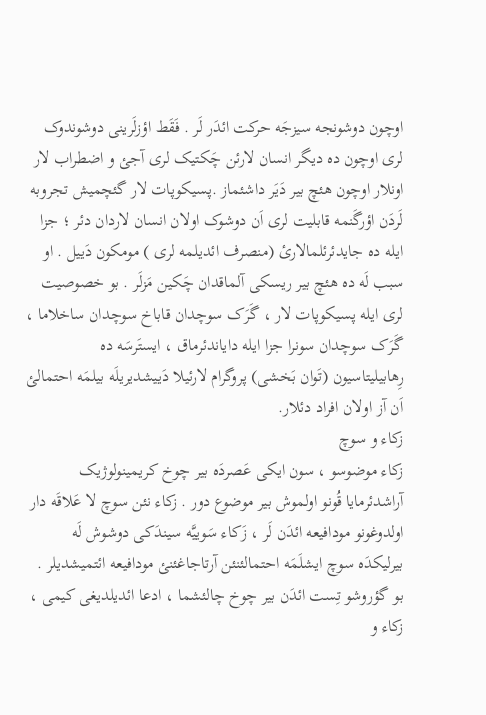اوچون دوشونجه سیزجَه حرکت ائدَر لَر . فَقَط اؤزلَرینی دوشوندوک لری اوچون ده دیگر انسان لارئن چَکتیک لری آجئ و اضطراب لار اونلار اوچون هئچ بیر دَیَر داشئماز .پسیکوپات لار گئچمیش تجروبه لَردَن اؤرگَنمه قابلیت لری اَن دوشوک اولان انسان لاردان دئر ؛ جزا ایله ده جایدئرئلمالارئ (منصرف ائدیلمه لری ) مومکون دَییل . او سبب لَه ده هئچ بیر ریسکی آلماقدان چَکین مَزلَر . بو خصوصیت لری ایله پسیکوپات لار ، گَرَک سوچدان قاباخ سوچدان ساخلاما ، گَرَک سوچدان سونرا جزا ایله دایاندئرماق ، ایستَرسَه ده رِهابیلیتاسیون (تَوان بَخشی) پروگرام لارئیلا دَییشدیریلَه بیلمَه احتمالئ اَن آز اولان افراد دئلار.
زکاء و سوچ
زکاء موضوسو ، سون ایکی عَصردَه بیر چوخ کریمینولوژیک آراشدئرمایا قُونو اولموش بیر موضوع دور . زکاء نئن سوچ لا عَلاقَه دار اولدوغونو مودافیعه ائدَن لَر ، زَکاء سَوییَّه سیندَکی دوشوش لَه بیرلیکدَه سوچ ایشلَمَه احتمالئنئن آرتاجاغئنئ مودافیعه ائتمیشدیلر . بو گؤروشو تِست ائدَن بیر چوخ چالئشما ، ادعا ائدیلدیغی کیمی ، زکاء و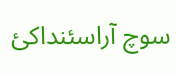سوچ آراسئنداکئ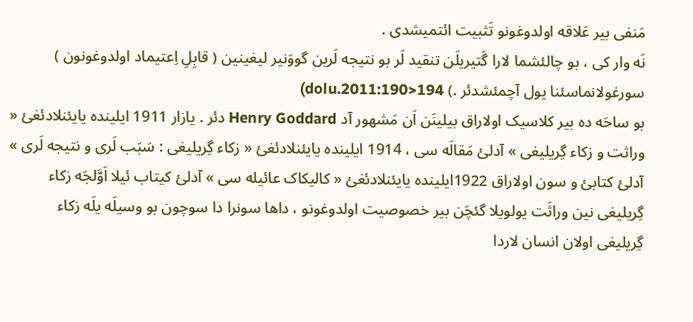مَنفی بیر عَلاقه اولدوغونو تَثبیت ائتمیشدی .
نَه وار کی ، بو چالئشما لارا گَتیریلَن تنقید لَر بو نتیجه لَرین گووَنیر لیغینین ( قابِلِ اِعتیماد اولدوغونون ) سورغولانماسئنا یول آچمئشدئر .) 194<dolu.2011:190)
بو ساحَه ده بیر کلاسیک اولاراق بیلینَن اَن مَشهور آد Henry Goddard دئر . یازار 1911 ایلینده یایئنلادئغئ « وراثت و زکاء گِریلیغی » آدلئ مَقالَه سی ، 1914 ایلینده یایئنلادئغئ « زکاء گِریلیغی : سَبَب لَری و نتیجه لَری » آدلئ کتابئ و سون اولاراق 1922ایلینده یایئنلادئغئ « کالیکاک عائیله سی » آدلئ کیتاب ئیلا اَوَّلجَه زکاء گِریلیغی نین وراثَت یولویلا گئچَن بیر خصوصیت اولدوغونو ، داها سونرا دا سوچون بو وسیلَه یلَه زکاء گِریلیغی اولان انسان لاردا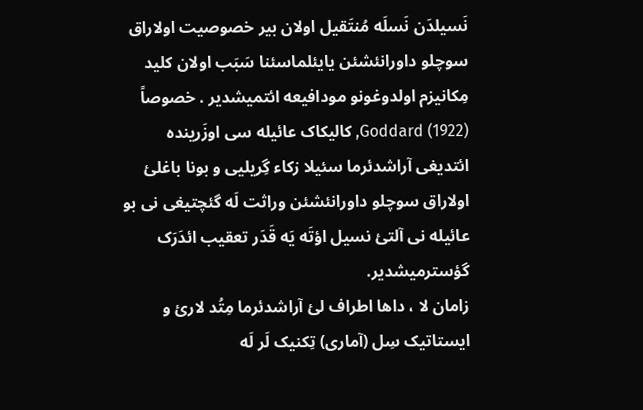نَسیلدَن نَسلَه مُنتَقیل اولان بیر خصوصیت اولاراق سوچلو داورانئشئن یایئلماسئنا سَبَب اولان کلید مِکانیزم اولدوغونو مودافیعه ائتمیشدیر . خصوصاً Goddard (1922), کالیکاک عائیله سی اوزَرینده ائتدیغی آراشدئرما سئیلا زکاء گِریلیی و بونا باغلئ اولاراق سوچلو داورانئشئن وراثت لَه گئچتیغی نی بو عائیله نی آلتئ نسیل اؤتَه یَه قَدَر تعقیب ائدَرَک گؤسترمیشدیر.
زامان لا ، داها اطراف لئ آراشدئرما مِتُد لارئ و ایستاتیک سِل (آماری) تِکنیک لَر لَه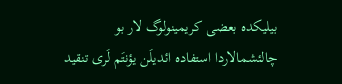بیلیکده بعضی کریمینولوگ لار بو چالئشمالاردا استفاده ائدیلَن یؤنتَم لَری تنقید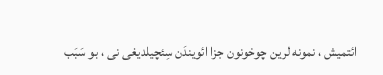ائتمیش ، نمونه لرین چوخونون جزا ائویندَن سِئچیلدیغی نی ، بو سَبَب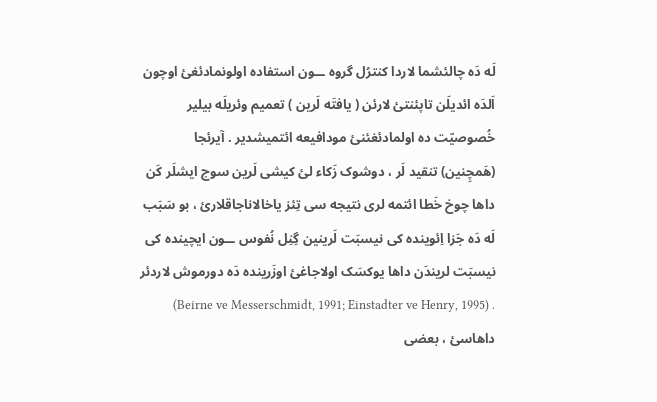لَه دَه چالئشما لاردا کنترُل گروه ــون استفاده اولونمادئغئ اوچون اَلدَه ائدیلَن تاپئنتئ لارئن ( یافتَه لَرین ) تعمیم وئریلَه بیلیر خُصوصیّت ده اولمادئغئنئ مودافیعه ائتمیشدیر . آیرئجا (هَمچِنین) تنقید لَر ، دوشوک زَکاء لئ کیشی لَرین سوچ ایشلَر کَن داها چوخ خَطا ائتمه لری نتیجه سی تِئز یاخالاناجاقلارئ ، بو سَبَب لَه دَه جَزا اِئوینده کی نیسبَت لَرینین گِنِل نُفوس ــون ایچینده کی نیسبَت لریندَن داها یوکسَک اولاجاغئ اوزَرینده دَه دورموش لاردئر . (Beirne ve Messerschmidt, 1991; Einstadter ve Henry, 1995)
داهاسئ ، بعضی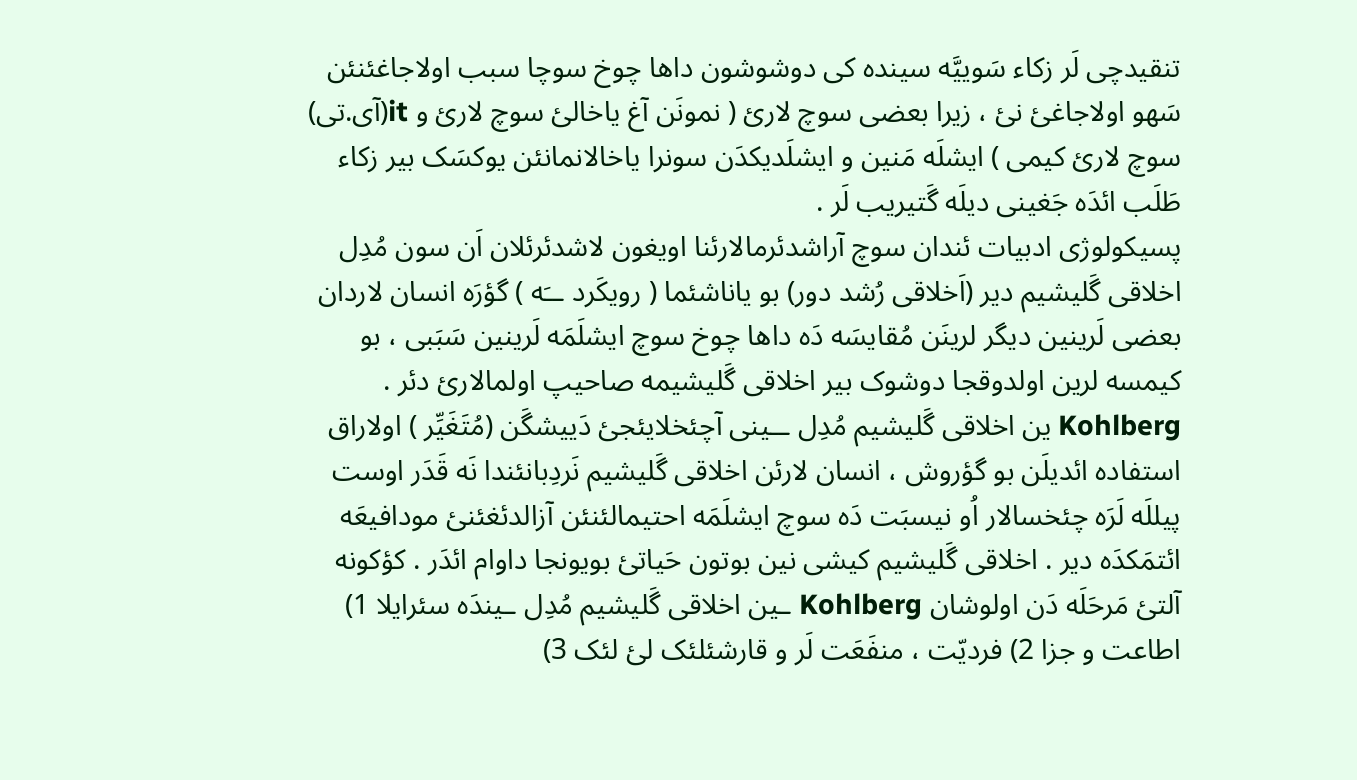تنقیدچی لَر زکاء سَوییَّه سینده کی دوشوشون داها چوخ سوچا سبب اولاجاغئنئن سَهو اولاجاغئ نئ ، زیرا بعضی سوچ لارئ ( نمونَن آغ یاخالئ سوچ لارئ و it(آی.تی) سوچ لارئ کیمی ) ایشلَه مَنین و ایشلَدیکدَن سونرا یاخالانمانئن یوکسَک بیر زکاء طَلَب ائدَه جَغینی دیلَه گَتیریب لَر .
پسیکولوژی ادبیات ئندان سوچ آراشدئرمالارئنا اویغون لاشدئرئلان اَن سون مُدِل اخلاقی گَلیشیم دیر (اَخلاقی رُشد دور) بو یاناشئما ( رویکَرد ــَه ) گؤرَه انسان لاردان بعضی لَرینین دیگر لرینَن مُقایسَه دَه داها چوخ سوچ ایشلَمَه لَرینین سَبَبی ، بو کیمسه لرین اولدوقجا دوشوک بیر اخلاقی گَلیشیمه صاحیپ اولمالارئ دئر . Kohlberg ین اخلاقی گَلیشیم مُدِل ــینی آچئخلایئجئ دَییشگَن (مُتَغَیِّر ) اولاراق استفاده ائدیلَن بو گؤروش ، انسان لارئن اخلاقی گَلیشیم نَردِبانئندا نَه قَدَر اوست پیللَه لَرَه چئخسالار اُو نیسبَت دَه سوچ ایشلَمَه احتیمالئنئن آزالدئغئنئ مودافیعَه ائتمَکدَه دیر . اخلاقی گَلیشیم کیشی نین بوتون حَیاتئ بویونجا داوام ائدَر . کؤکونه آلتئ مَرحَلَه دَن اولوشان Kohlberg ـین اخلاقی گَلیشیم مُدِل ـیندَه سئرایلا 1) اطاعت و جزا 2) فردیّت ، منفَعَت لَر و قارشئلئک لئ لئک 3)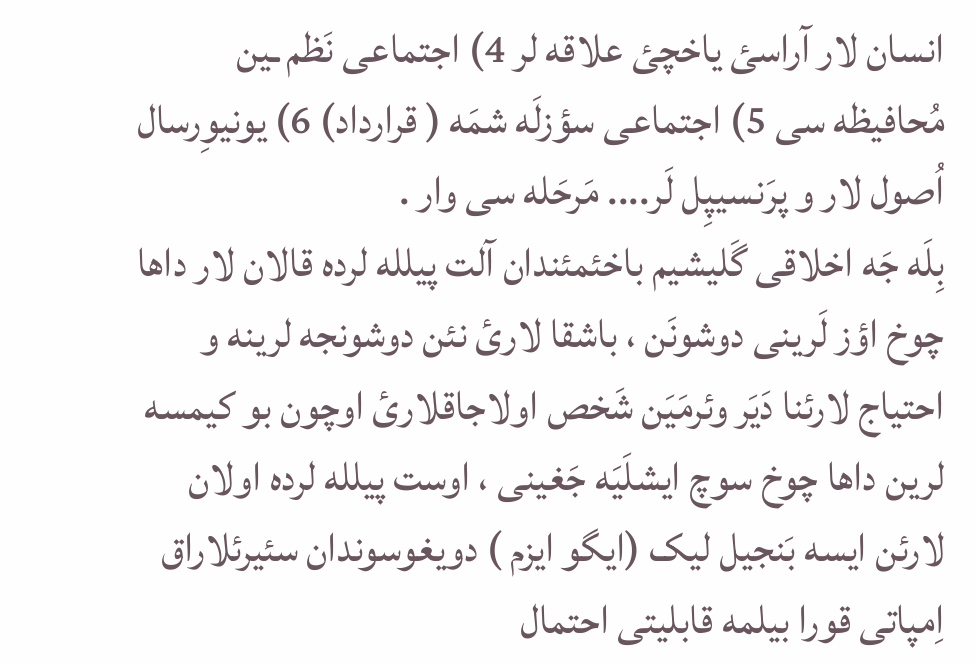انسان لار آراسئ یاخچئ علاقه لر 4) اجتماعی نَظم ـین مُحافیظه سی 5) اجتماعی سؤزلَه شمَه ( قرارداد) 6) یونیوِرسال اُصول لار و پرَنسیپِل لَر.... مَرحَله سی وار .
بِلَه جَه اخلاقی گَلیشیم باخئمئندان آلت پیلله لرده قالان لار داها چوخ اؤز لَرینی دوشونَن ، باشقا لارئ نئن دوشونجه لرینه و احتیاج لارئنا دَیَر وئرمَیَن شَخص اولاجاقلارئ اوچون بو کیمسه لرین داها چوخ سوچ ایشلَیَه جَغینی ، اوست پیلله لرده اولان لارئن ایسه بَنجیل لیک (ایگو ایزم ) دویغوسوندان سئیرئلاراق اِمپاتی قورا بیلمه قابلیتی احتمال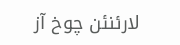لارئنئن چوخ آز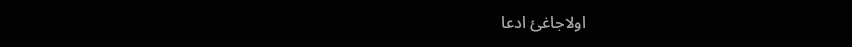اولاجاغئ ادعا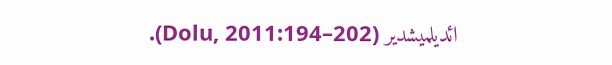ائدیلمیشدیر (Dolu, 2011:194–202).